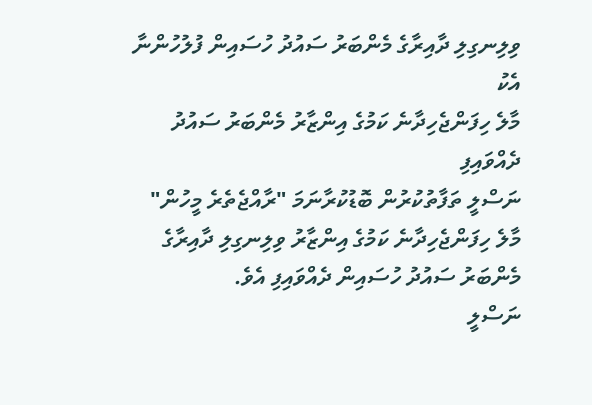ވިލިނގިލި ދާއިރާގެ މެންބަރު ސައުދު ހުސައިން ފުލުހުންނާ އެކު
މާލެ ހިފަންޖެހިދާނެ ކަމުގެ އިންޒާރު މެންބަރު ސައުދު ދެއްވައިފި
ނަސްލީ ތަފާތުކުރުން ބޮޑުކުރާނަމަ "ރާއްޖެތެރެ މީހުން" މާލެ ހިފަންޖެހިދާނެ ކަމުގެ އިންޒާރު ވިލިނގިލި ދާއިރާގެ މެންބަރު ސައުދު ހުސައިން ދެއްވައިފި އެވެ.
ނަސްލީ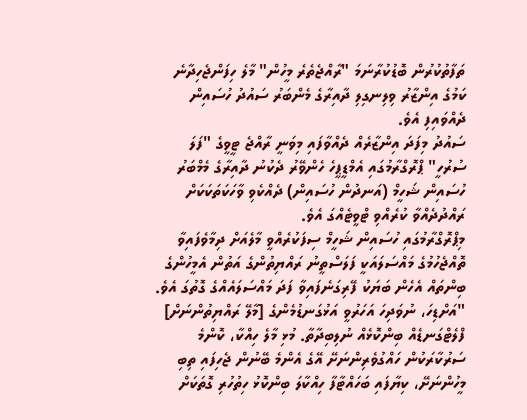ތަފާތުކުރުން ބޮޑުކުރާނަމަ "ރާއްޖެތެރެ މީހުން" މާލެ ހިފަންޖެހިދާނެ ކަމުގެ އިންޒާރު ވިލިނގިލި ދާއިރާގެ މެންބަރު ސައުދު ހުސައިން ދެއްވައިފި އެވެ.
ސައުދު މިފަދަ އިންޒާރެއް ދެއްވާފައި މިވަނީ ރާއްޖެ ޓީވީގެ "ފަލަ ސުރުހީ" ޕްރޮގްރާމުގައި އެމްޑީޕީހެ ހެންވޭރު ދެކުނު ދާއިރާގެ މެމްބަރު ހުސައިން ޝަހީމް (އަނދުން ހުސައިން) ދެއްކެވި ވާހަކަތަކަކަށް ރައްދުދެއްވާ ކުރެއްވި ޓްވީޓެއްގަ އެވެ.
މިޕްރޮގްރާމުގައި ހުސައިން ޝަހީމް ސިފަކުރެއްވީ މާލެއަށް ދިމާވެފައިވާ ތޮއްޖެހުމުގެ މައްސަލައަކީ ފަލަސްތީނު ރައްޔިތުންގެ އަތުން އެމީހުންގެ ބިންތައް އެހެން ބަޔަކު ފޭރިގަނެފައިވާ ފަދަ މައްސަލައެއްގެ ގޮތުގަ އެވެ.
"އަށްޑިހަ، ނުވަދިހަ އަހަރުވީ އަޅުގަނޑުމެންގެ [މާލޭ ރައްޔިތުންނަށް] ފްލެޓްގަނޑެއް ބިންކޮޅެއް ނުލިބިދާތާ. މުޅި މާލެ ހިއްކާ، ކޮންމެ ސަރުކާރަކުން ހައްގުވެރިންނަށޭ އޭގެ އެންމެ ބޭނުން ޖެހިފައި ތިބި މީހުންނަށޭ، ކިޔާފައި ބަހައްޓާފާ ހިއްކާލަ ބިންކޮޅު ހިތުހުރި ގޮތަކަށް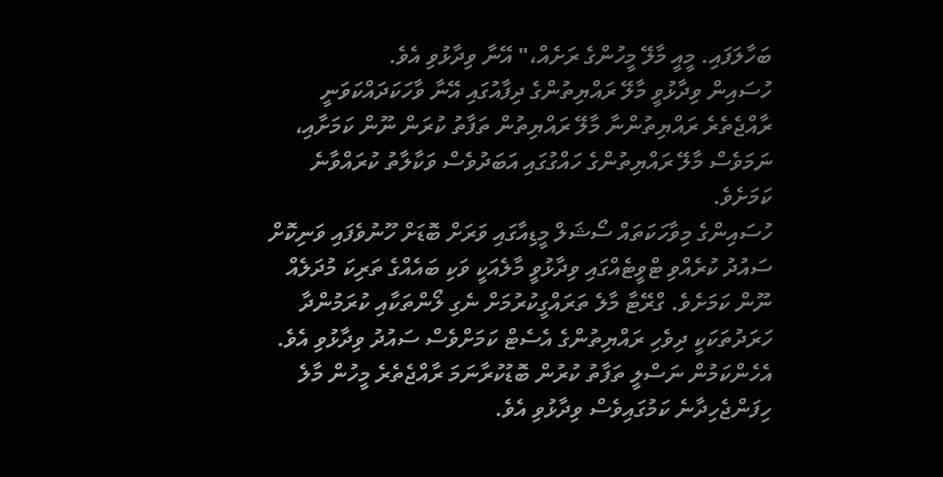ބަހާލަފައި. މީއީ މާލޭ މީހުންގެ ރަށެއް،" އޭނާ ވިދާޅުވި އެވެ.
ހުސައިން ވިދާޅުވީ މާލޭ ރައްޔިތުންގެ ދިފާއުގައި އޭނާ ވާހަކަދައްކަވަނީ ރާއްޖެތެރެ ރައްޔިތުންނާ މާލޭ ރައްޔިތުން ތަފާތު ކުރަން ނޫން ކަމަށާއި، ނަމަވެސް މާލޭ ރައްޔިތުންގެ ހައްގުގައި އަބަދުވެސް ވަކާލާތު ކުރައްވާނެ ކަމަށެވެ.
ހުސައިންގެ މިވާހަކަތައް ސޯޝަލް މީޑިއާގައި ވަރަށް ބޮޑަށް ހޫނުވެފައި ވަނިކޮށް ސައުދު ކުރެއްވި ޓްވީޓެއްގައި ވިދާޅުވީ މާލެއަކީ ވަކި ބައެއްގެ ތަރިކަ މުދަލެއް ނޫން ކަމަށެވެ. ގްރޭޓާ މާލެ ތަރައްގީކުރުމަށް ނެގި ލޯންތަކާއި ކުރަމުންދާ ހަރަދުތަކަކީ ދިވެހި ރައްޔިތުންގެ އެސެޓް ކަމަށްވެސް ސައުދު ވިދާޅުވި އެވެ. އެހެންކަމުން ނަސްލީ ތަފާތު ކުރުން ބޮޑުކުރާނަމަ ރާއްޖެތެރެ މީހުން މާލެ ހިފަންޖެހިދާނެ ކަމުގައިވެސް ވިދާޅުވި އެވެ.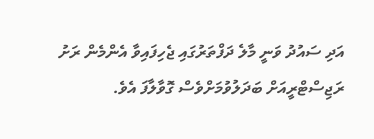އަދި ސައުދު ވަނީ މާލެ ދަފްތަރުގައި ޖެހިފައިވާ އެންމެން ރަށު ރަޖިސްޓްރީއަށް ބަދަލުވުމަށްވެސް ގޮވާލާފަ އެވެ.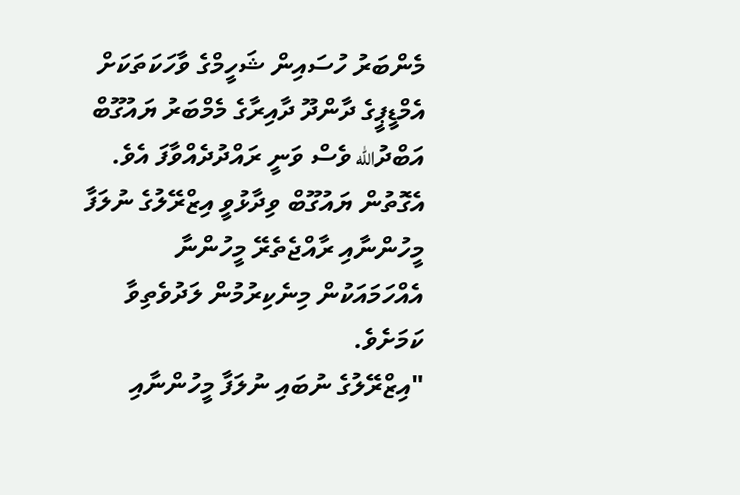މެންބަރު ހުސައިން ޝަހީމްގެ ވާހަކަތަކަށް އެމްޑީޕީގެ ދާންދޫ ދާއިރާގެ މެމްބަރު ޔައުގޫބް އަބްދުالله ވެސް ވަނީ ރައްދުދެއްވާފަ އެވެ. އެގޮތުން ޔައުގޫބް ވިދާޅުވީ އިޒްރޭލުގެ ނުލަފާ މީހުންނާއި ރާއްޖެތެރޭ މީހުންނާ އެއްހަމައަކުން މިނެކިރުމުން ލަދުވެތިވާ ކަމަށެވެ.
"އިޒްރޭލުގެ ނުބައި ނުލަފާ މީހުންނާއި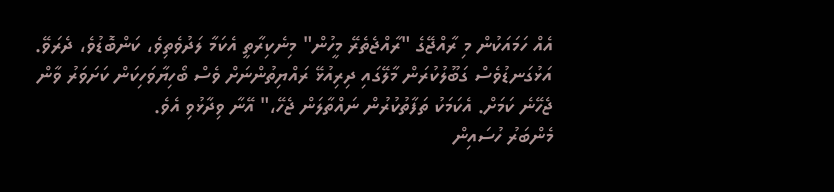އެއް ހަމައަކުން މި ރާއްޖޭގެ "ރާއްޖެތެރޭ މީހުން" މިނެކިރާތީ އެކަމާ ލަދުވެތިވެ، ކަންބޮޑުވެ، ދެރަވޭ. އަޅުގަނޑުވެސް ގަބޫލުކުރަން މާލޭގައި ދިރިއުޅޭ ރައްޔިތުންނަށް ވެސް ބޯހިޔާވަހިކަން ކަށަވަރު ވާން ޖެހޭނެ ކަމަށް. އެކަމަކު ތަފާތުކުރުން ނައްތާލަން ޖެހޭ،" އޭނާ ވިދާޅުވި އެވެ.
މެންބަރު ހުސައިން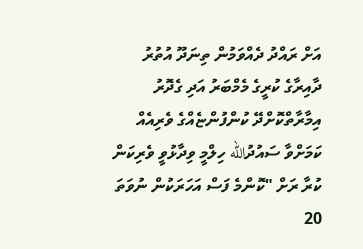އަށް ރައްދު ދެއްވަމުން ތިނަދޫ އުތުރު ދާއިރާގެ ކުރީގެ މެމްބަރު އަދި ގެދޮރު އިމާރާތްކޮށްދޭ ކުންފުންޏެއްގެ ވެރިއެއް ކަމަށްވާ ސައުދުالله ހިލްމީ ވިދާޅުވީ ވެރިކަން ކުރާ ރަށް "ކޮންމެ ފަސް އަހަރަކުން ނުވަތަ 20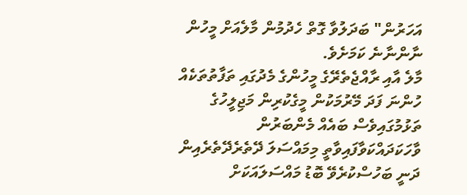އަހަރުން" ބަދަލުވާ ގޮތް ހެދުމުން މާލެއަށް މީހުން ނާންނާނެ ކަމަށެވެ.
މާލެ އާއި ރާއްޖެތެރޭގެ މީހުންގެ މެދުގައި ތަފާތުތަކެއް ހުންނަ ފަދަ މޭރުމަކުން މީގެކުރިން މަޖިލީހުގެ ތަޅުމުގައިވެސް ބައެއް މެންބަރުން ވާހަކަދައްކަވާފައިވާތީ މިމައްސަލަ ދޭތެރެދޭތެރެއިން ދަނީ ބަހުސްކުރެވޭ ބޮޑު މައްސަލައަކަށް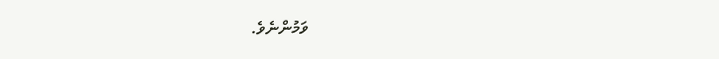ވަމުންނެވެ.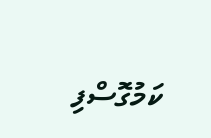ކަމުގޮސްފި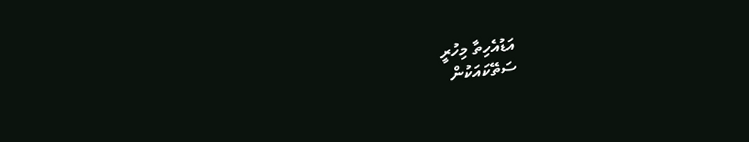އަޑުއެހިތާ މިހުރީ
ސަތޭކައަކުން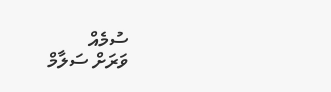ސުމެއް
ވަރަށް ސަލާމް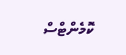ކޮމެންޓްސް